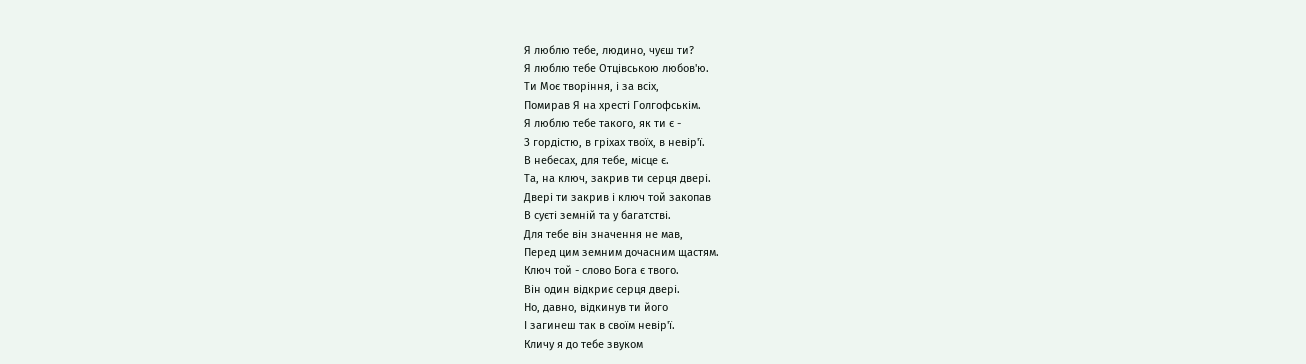Я люблю тебе, людино, чуєш ти?
Я люблю тебе Отцівською любов'ю.
Ти Моє творіння, і за всіх,
Помирав Я на хресті Голгофськім.
Я люблю тебе такого, як ти є -
З гордістю, в гріхах твоїх, в невір'ї.
В небесах, для тебе, місце є.
Та, на ключ, закрив ти серця двері.
Двері ти закрив і ключ той закопав
В суєті земній та у багатстві.
Для тебе він значення не мав,
Перед цим земним дочасним щастям.
Ключ той - слово Бога є твого.
Він один відкриє серця двері.
Но, давно, відкинув ти його
І загинеш так в своїм невір'ї.
Кличу я до тебе звуком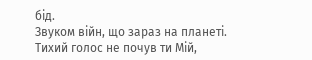бід.
Звуком війн, що зараз на планеті.
Тихий голос не почув ти Мій,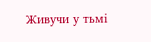Живучи у тьмі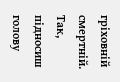гріховній смертній.
Так, підносиш голову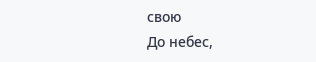свою
До небес,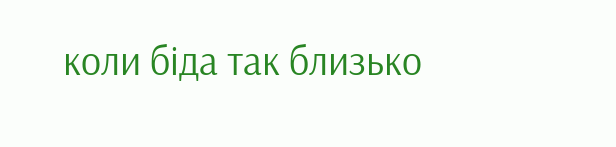коли біда так близько